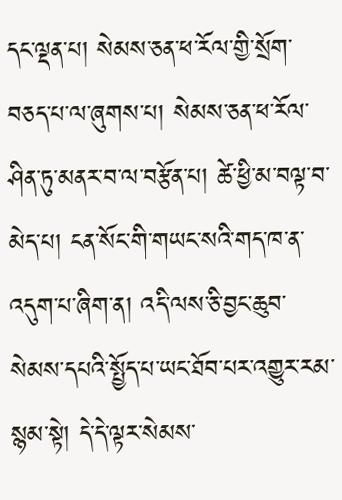དང་ལྡན་པ། སེམས་ཅན་ཕ་རོལ་གྱི་སྲོག་བཅད་པ་ལ་ཞུགས་པ། སེམས་ཅན་ཕ་རོལ་ཤིན་ཏུ་མནར་བ་ལ་བརྩོན་པ། ཚེ་ཕྱི་མ་བལྟ་བ་མེད་པ། ངན་སོང་གི་གཡང་སའི་གད་ཁ་ན་འདུག་པ་ཞིག་ན། འདི་ལས་ཅི་བྱང་ཆུབ་སེམས་དཔའི་སྤྱོད་པ་ཡང་ཐོབ་པར་འགྱུར་རམ་སྙམ་སྟེ། དེ་དེ་ལྟར་སེམས་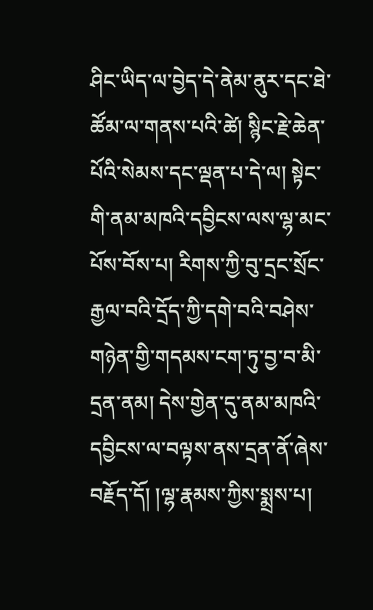ཤིང་ཡིད་ལ་བྱེད་དེ་ནེམ་ནུར་དང་ཐེ་ཚོམ་ལ་གནས་པའི་ཚེ། སྙིང་རྗེ་ཆེན་པོའི་སེམས་དང་ལྡན་པ་དེ་ལ། སྟེང་གི་ནམ་མཁའི་དབྱིངས་ལས་ལྷ་མང་པོས་བོས་པ། རིགས་ཀྱི་བུ་དྲང་སྲོང་རྒྱལ་བའི་དྲོད་ཀྱི་དགེ་བའི་བཤེས་གཉེན་གྱི་གདམས་ངག་ཏུ་བྱ་བ་མི་དྲན་ནམ། དེས་གྱེན་དུ་ནམ་མཁའི་དབྱིངས་ལ་བལྟས་ནས་དྲན་ནོ་ཞེས་བརྗོད་དོ། །ལྷ་རྣམས་ཀྱིས་སྨྲས་པ།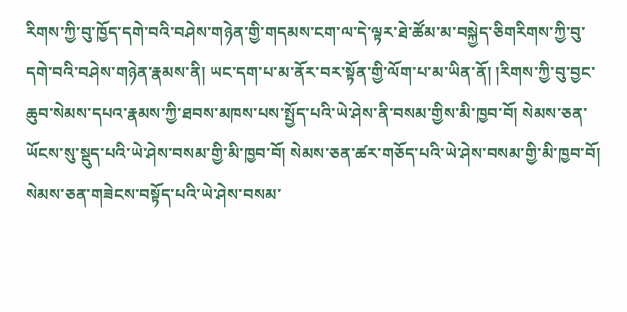རིགས་ཀྱི་བུ་ཁྱོད་དགེ་བའི་བཤེས་གཉེན་གྱི་གདམས་ངག་ལ་དེ་ལྟར་ཐེ་ཚོམ་མ་བསྐྱེད་ཅིགརིགས་ཀྱི་བུ་དགེ་བའི་བཤེས་གཉེན་རྣམས་ནི། ཡང་དག་པ་མ་ནོར་བར་སྟོན་གྱི་ལོག་པ་མ་ཡིན་ནོ། །རིགས་ཀྱི་བུ་བྱང་ཆུབ་སེམས་དཔའ་རྣམས་ཀྱི་ཐབས་མཁས་པས་སྤྱོད་པའི་ཡེ་ཤེས་ནི་བསམ་གྱིས་མི་ཁྱབ་བོ། སེམས་ཅན་ཡོངས་སུ་སྡུད་པའི་ཡེ་ཤེས་བསམ་གྱི་མི་ཁྱབ་བོ། སེམས་ཅན་ཚར་གཅོད་པའི་ཡེ་ཤེས་བསམ་གྱི་མི་ཁྱབ་བོ། སེམས་ཅན་གཟེངས་བསྟོད་པའི་ཡེ་ཤེས་བསམ་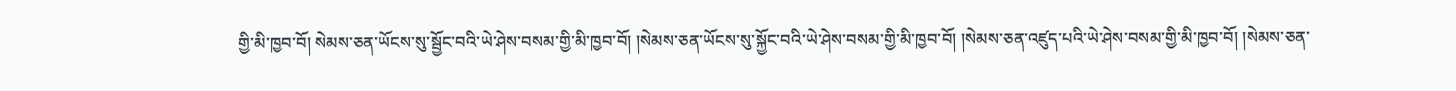གྱི་མི་ཁྱབ་བོ། སེམས་ཅན་ཡོངས་སུ་སྦྱོང་བའི་ཡེ་ཤེས་བསམ་གྱི་མི་ཁྱབ་བོ། །སེམས་ཅན་ཡོངས་སུ་སྐྱོང་བའི་ཡེ་ཤེས་བསམ་གྱི་མི་ཁྱབ་བོ། །སེམས་ཅན་འཛུད་པའི་ཡེ་ཤེས་བསམ་གྱི་མི་ཁྱབ་བོ། །སེམས་ཅན་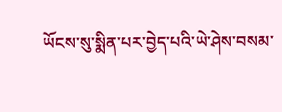ཡོངས་སུ་སྨིན་པར་བྱེད་པའི་ཡེ་ཤེས་བསམ་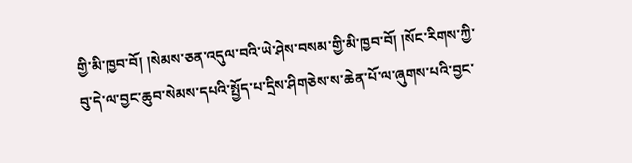གྱི་མི་ཁྱབ་བོ། །སེམས་ཅན་འདུལ་བའི་ཡེ་ཤེས་བསམ་གྱི་མི་ཁྱབ་བོ། །སོང་རིགས་ཀྱི་བུ་དེ་ལ་བྱང་ཆུབ་སེམས་དཔའི་སྤྱོད་པ་དྲིས་ཤིགཅེས་ས་ཆེན་པོ་ལ་ཞུགས་པའི་བྱང་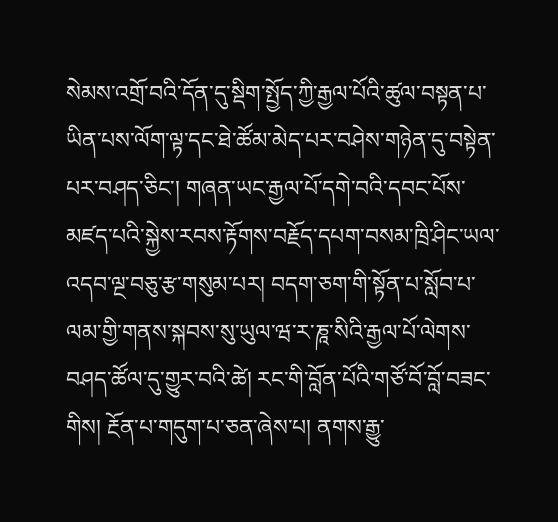སེམས་འགྲོ་བའི་དོན་དུ་སྡིག་སྤྱོད་ཀྱི་རྒྱལ་པོའི་ཚུལ་བསྟན་པ་ཡིན་པས་ལོག་ལྟ་དང་ཐེ་ཚོམ་མེད་པར་བཤེས་གཉེན་དུ་བསྟེན་པར་བཤད་ཅིང་། གཞན་ཡང་རྒྱལ་པོ་དགེ་བའི་དབང་པོས་མཛད་པའི་སྐྱེས་རབས་རྟོགས་བརྗོད་དཔག་བསམ་ཁྲི་ཤིང་ཡལ་འདབ་ལྔ་བཅུ་རྩ་གསུམ་པར། བདག་ཅག་གི་སྟོན་པ་སློབ་པ་ལམ་གྱི་གནས་སྐབས་སུ་ཡུལ་ཝ་ར་ཎཱ་སིའི་རྒྱལ་པོ་ལེགས་བཤད་ཚོལ་དུ་གྱུར་བའི་ཚེ། རང་གི་བློན་པོའི་གཙོ་བོ་བློ་བཟང་གིས། རྔོན་པ་གདུག་པ་ཅན་ཞེས་པ། ནགས་རྒྱུ་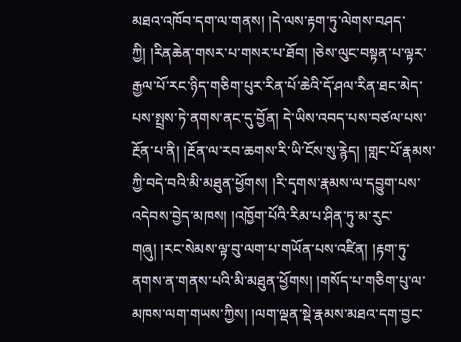མཐའ་འཁོབ་དག་ལ་གནས། །དེ་ལས་རྟག་ཏུ་ལེགས་བཤད་ཀྱི། །རིནཆེན་གསར་པ་གསར་པ་ཐོབ། །ཅེས་ལུང་བསྟན་པ་ལྟར་རྒྱལ་པོ་རང་ཉིད་གཅིག་པུར་རིན་པོ་ཆེའི་དོ་ཤལ་རིན་ཐང་མེད་པས་སྤྲས་ཏེ་ནགས་ནང་དུ་བྱོན། དེ་ཡིས་འབད་པས་བཙལ་པས་རྔོན་པ་ནི། །རྔོན་ལ་རབ་ཆགས་རི་ཡི་ངོས་སུ་རྙེད། །གླང་པོ་རྣམས་ཀྱི་བདེ་བའི་མི་མཐུན་ཕྱོགས། །རི་དྭགས་རྣམས་ལ་དབྱུག་པས་འདེབས་བྱེད་མཁས། །འཁྱོག་པོའི་རིམ་པ་ཤིན་ཏུ་མ་རུང་གཞུ། །རང་སེམས་ལྟ་བུ་ལག་པ་གཡོན་པས་འཛིན། །རྟག་ཏུ་ནགས་ན་གནས་པའི་མི་མཐུན་ཕྱོགས། །གསོད་པ་གཅིག་པུ་ལ་མཁས་ལག་གཡས་ཀྱིས། །ལག་ལྡན་སྡེ་རྣམས་མཐའ་དག་བྱང་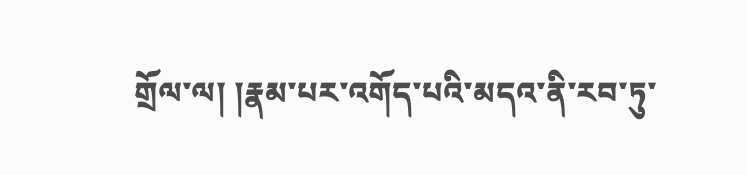གྲོལ་ལ། །རྣམ་པར་འགོད་པའི་མདའ་ནི་རབ་ཏུ་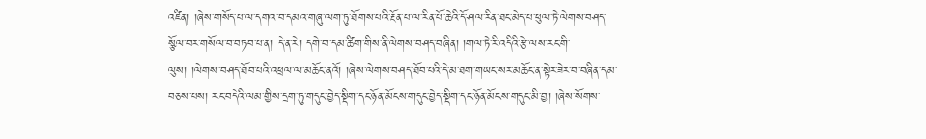འཛིན། །ཞེས་གསོད་པ་ལ་དགའ་བ་དམའ་གཞུ་ལག་ཏུ་ཐོགས་པའི་རྔོན་པ་ལ་རིན་པོ་ཆེའི་དོ་ཤལ་རིན་ཐང་མེད་པ་ཕུལ་ཏེ་ལེགས་བཤད་སྩོལ་བར་གསོལ་བ་བཏབ་པ་ན། དེ་ན་རེ། དགེ་བ་དམ་ཚིག་གིས་ནི་ལེགས་བཤད་བཞིན། །གལ་ཏེ་རི་འདིའི་རྩེ་ལས་རང་གི་ལུས། །ལེགས་བཤད་ཐོབ་པའི་འཕྲལ་ལ་མཆོང་ནའོ། །ཞེས་ལེགས་བཤད་ཐོབ་པའི་དེ་མ་ཐག་གཡང་སར་མཆོང་ན་སྟེར་ཟེར་བ་བཞིན་དམ་བཅས་པས། རང་བདེའི་ལམ་གྱིས་དྲག་ཏུ་གདུང་བྱེད་སྡིག་དང་ཉོན་མོངས་གདུང་བྱེད་སྡིག་དང་ཉོན་མོངས་གདུང་མི་བྱ། །ཞེས་སོགས་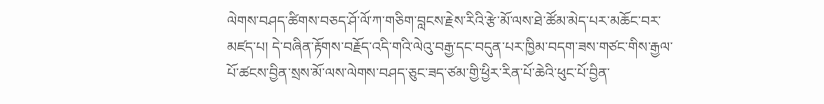ལེགས་བཤད་ཚིགས་བཅད་ཤོ་ལོ་ཀ་གཅིག་བླངས་རྗེས་རིའི་རྩེ་མོ་ལས་ཐེ་ཚོམ་མེད་པར་མཆོང་བར་མཛད་པ། དེ་བཞིན་རྟོགས་བརྗོད་འདི་གའི་ལེའུ་བརྒྱ་དང་བདུན་པར་ཁྱིམ་བདག་ཟས་གཙང་གིས་རྒྱལ་པོ་ཚངས་བྱིན་སྲས་མོ་ལས་ལེགས་བཤད་ཅུང་ཟད་ཙམ་གྱི་ཕྱིར་རིན་པོ་ཆེའི་ཕུང་པོ་བྱིན་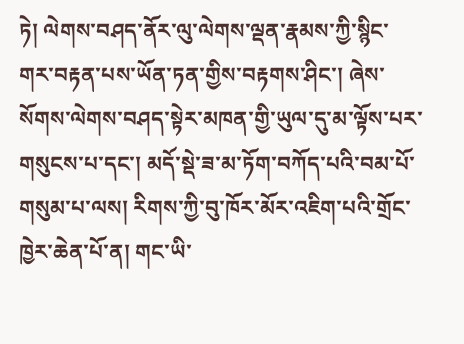ཏེ། ལེགས་བཤད་ནོར་ལུ་ལེགས་ལྡན་རྣམས་ཀྱི་སྙིང་གར་བརྟན་པས་ཡོན་ཏན་གྱིས་བརྟགས་ཤིང་། ཞེས་སོགས་ལེགས་བཤད་སྟེར་མཁན་གྱི་ཡུལ་དུ་མ་ལྟོས་པར་གསུངས་པ་དང་། མདོ་སྡེ་ཟ་མ་ཏོག་བཀོད་པའི་བམ་པོ་གསུམ་པ་ལས། རིགས་ཀྱི་བུ་ཁོར་མོར་འཇིག་པའི་གྲོང་ཁྱེར་ཆེན་པོ་ན། གང་ཡི་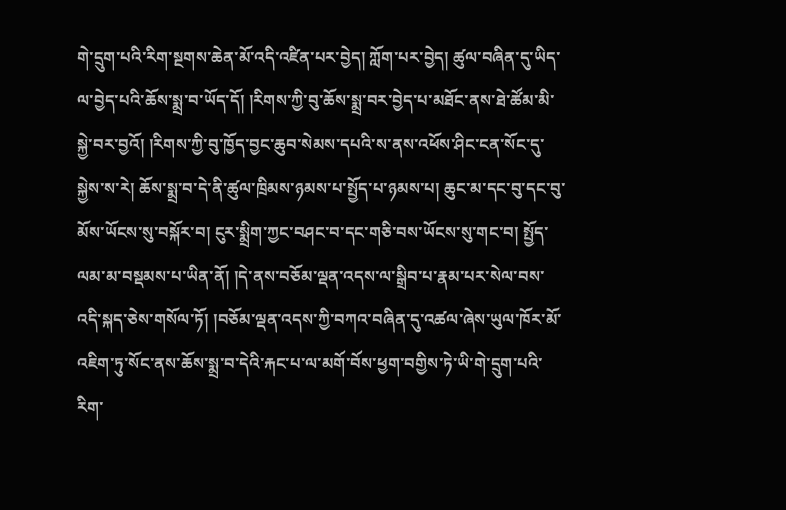གེ་དྲུག་པའི་རིག་སྔགས་ཆེན་མོ་འདི་འཛིན་པར་བྱེད། ཀློག་པར་བྱེད། ཚུལ་བཞིན་དུ་ཡིད་ལ་བྱེད་པའི་ཆོས་སྨྲ་བ་ཡོད་དོ། །རིགས་ཀྱི་བུ་ཆོས་སྨྲ་བར་བྱེད་པ་མཐོང་ནས་ཐེ་ཚོམ་མི་སྐྱེ་བར་བྱའོ། །རིགས་ཀྱི་བུ་ཁྱོད་བྱང་ཆུབ་སེམས་དཔའི་ས་ནས་འཕོས་ཤིང་ངན་སོང་དུ་སྐྱེས་ས་རེ། ཆོས་སྨྲ་བ་དེ་ནི་ཚུལ་ཁྲིམས་ཉམས་པ་སྤྱོད་པ་ཉམས་པ། ཆུང་མ་དང་བུ་དང་བུ་མོས་ཡོངས་སུ་བསྐོར་བ། ངུར་སྨྲིག་ཀྱང་བཤང་བ་དང་གཅི་བས་ཡོངས་སུ་གང་བ། སྤྱོད་ལམ་མ་བསྡམས་པ་ཡིན་ནོ། །དེ་ནས་བཅོམ་ལྡན་འདས་ལ་སྒྲིབ་པ་རྣམ་པར་སེལ་བས་འདི་སྐད་ཅེས་གསོལ་ཏོ། །བཅོམ་ལྡན་འདས་ཀྱི་བཀའ་བཞིན་དུ་འཚལ་ཞེས་ཡུལ་ཁོར་མོ་འཇིག་ཏུ་སོང་ནས་ཆོས་སྨྲ་བ་དེའི་རྐང་པ་ལ་མགོ་བོས་ཕྱག་བགྱིས་ཏེ་ཡི་གེ་དྲུག་པའི་རིག་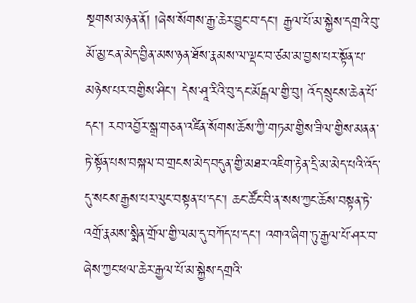སྔགས་མཉན་ནོ། །ཞེས་སོགས་རྒྱ་ཆེར་བྱུང་བ་དང་། རྒྱལ་པོ་མ་སྐྱེས་དགྲའི་བུ་མོ་མྱ་ངན་མེད་བྱིན་མས་ཉན་ཐོས་རྣམས་ལ་ལྡང་བ་ཙམ་མ་བྱས་པར་སྟོན་པ་མཉེས་པར་བགྱིས་ཤིང་། དེས་ཤཱ་རིའི་བུ་དང་མོངྒལ་གྱི་བུ། འོད་སྲུངས་ཆེན་པོ་དང་། རབ་འབྱོར་སྒྲ་གཅན་འཛིན་སོགས་ཆོས་ཀྱི་གཏམ་གྱིས་ཟིལ་གྱིས་མནན་ཏེ་སྟོན་པས་བསྐལ་བ་གྲངས་མེད་བདུན་གྱི་མཐར་འཇིག་རྟེན་དྲི་མ་མེད་པའི་འོད་དུ་སངས་རྒྱས་པར་ལུང་བསྟན་པ་དང་། ཆང་ཚོང་བི་ན་སས་ཀྱང་ཆོས་བསྟན་ཏེ་འགྲོ་རྣམས་སྨིན་གྲོལ་གྱི་ལམ་དུ་བཀོད་པ་དང་། འགའ་ཞིག་ཏུ་རྒྱལ་པོ་ཤར་བ་ཞེས་ཀྱང་ཕལ་ཆེར་རྒྱལ་པོ་མ་སྐྱེས་དགྲའི་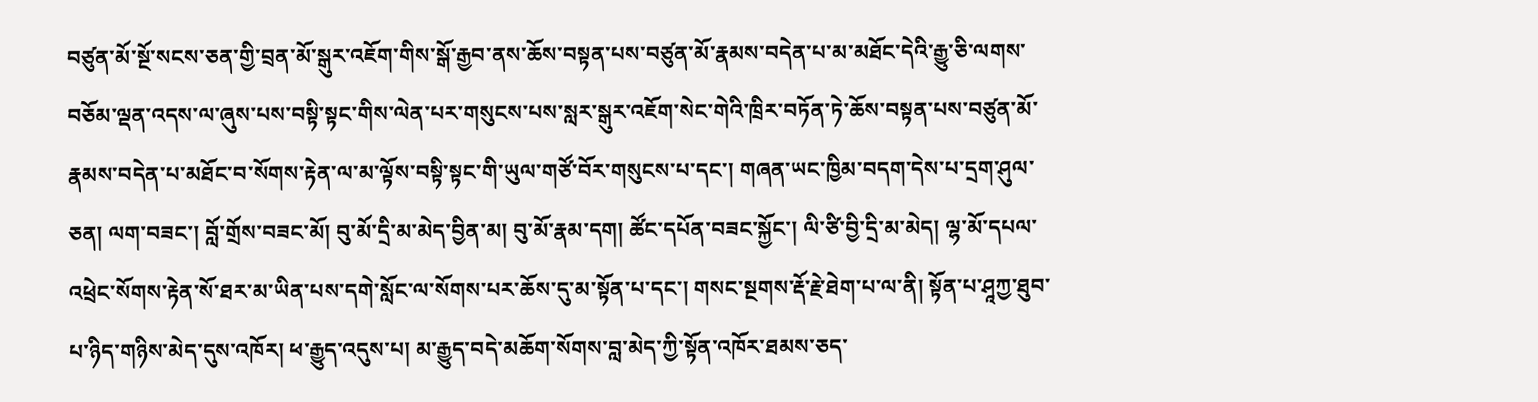བཙུན་མོ་སྔོ་སངས་ཅན་གྱི་བྲན་མོ་སྒུར་འཇོག་གིས་སྒོ་རྒྱབ་ནས་ཆོས་བསྟན་པས་བཙུན་མོ་རྣམས་བདེན་པ་མ་མཐོང་དེའི་རྒྱུ་ཅི་ལགས་བཅོམ་ལྡན་འདས་ལ་ཞུས་པས་བསྟི་སྟང་གིས་ལེན་པར་གསུངས་པས་སླར་སྒུར་འཇོག་སེང་གེའི་ཁྲིར་བཏོན་ཏེ་ཆོས་བསྟན་པས་བཙུན་མོ་རྣམས་བདེན་པ་མཐོང་བ་སོགས་རྟེན་ལ་མ་ལྟོས་བསྟི་སྟང་གི་ཡུལ་གཙོ་བོར་གསུངས་པ་དང་། གཞན་ཡང་ཁྱིམ་བདག་དེས་པ་དྲག་ཤུལ་ཅན། ལག་བཟང་། བློ་གྲོས་བཟང་མོ། བུ་མོ་དྲི་མ་མེད་བྱིན་མ། བུ་མོ་རྣམ་དག། ཚོང་དཔོན་བཟང་སྐྱོང་། ལི་ཙི་བྱི་དྲི་མ་མེད། ལྷ་མོ་དཔལ་འཕྲེང་སོགས་རྟེན་སོ་ཐར་མ་ཡིན་པས་དགེ་སློང་ལ་སོགས་པར་ཆོས་དུ་མ་སྟོན་པ་དང་། གསང་སྔགས་རྡོ་རྗེ་ཐེག་པ་ལ་ནི། སྟོན་པ་ཤཱཀྱ་ཐུབ་པ་ཉིད་གཉིས་མེད་དུས་འཁོར། ཕ་རྒྱུད་འདུས་པ། མ་རྒྱུད་བདེ་མཆོག་སོགས་བླ་མེད་ཀྱི་སྟོན་འཁོར་ཐམས་ཅད་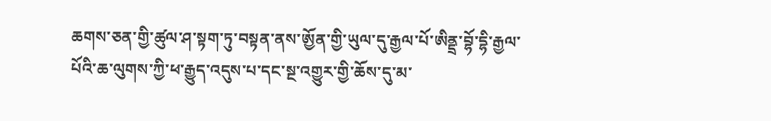ཆགས་ཅན་གྱི་ཚུལ་ཤ་སྟག་ཏུ་བསྟན་ནས་ཨྱོན་གྱི་ཡུལ་དུ་རྒྱལ་པོ་ཨིནྡྲ་བྷོ་དྷི་རྒྱལ་པོའི་ཆ་ལུགས་ཀྱི་ཕ་རྒྱུད་འདུས་པ་དང་སྔ་འགྱུར་གྱི་ཆོས་དུ་མ་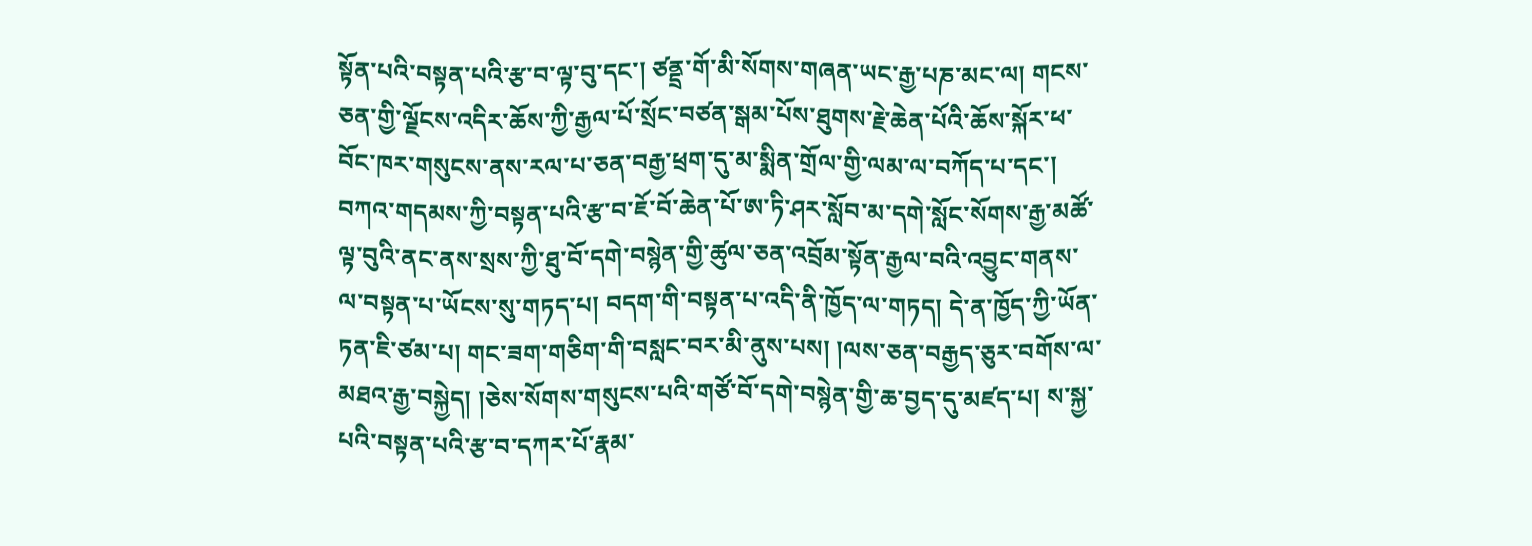སྟོན་པའི་བསྟན་པའི་རྩ་བ་ལྟ་བུ་དང་། ཙནྡྲ་གོ་མི་སོགས་གཞན་ཡང་རྒྱ་པཎ་མང་ལ། གངས་ཅན་གྱི་ལྗོངས་འདིར་ཆོས་ཀྱི་རྒྱལ་པོ་སྲོང་བཙན་སྒམ་པོས་ཐུགས་རྗེ་ཆེན་པོའི་ཆོས་སྐོར་ཕ་བོང་ཁར་གསུངས་ནས་རལ་པ་ཅན་བརྒྱ་ཕྲག་དུ་མ་སྨིན་གྲོལ་གྱི་ལམ་ལ་བཀོད་པ་དང་། བཀའ་གདམས་ཀྱི་བསྟན་པའི་རྩ་བ་ཇོ་བོ་ཆེན་པོ་ཨ་ཏི་ཤར་སློབ་མ་དགེ་སློང་སོགས་རྒྱ་མཚོ་ལྟ་བུའི་ནང་ནས་སྲས་ཀྱི་ཐུ་བོ་དགེ་བསྙེན་གྱི་ཚུལ་ཅན་འབྲོམ་སྟོན་རྒྱལ་བའི་འབྱུང་གནས་ལ་བསྟན་པ་ཡོངས་སུ་གཏད་པ། བདག་གི་བསྟན་པ་འདི་ནི་ཁྱོད་ལ་གཏད། དེ་ན་ཁྱོད་ཀྱི་ཡོན་ཏན་ཇི་ཙམ་པ། གང་ཟག་གཅིག་གི་བསླང་བར་མི་ནུས་པས། །ལས་ཅན་བརྒྱད་ཅུར་བགོས་ལ་མཐའ་རྒྱ་བསྐྱེད། །ཅེས་སོགས་གསུངས་པའི་གཙོ་བོ་དགེ་བསྙེན་གྱི་ཆ་བྱད་དུ་མཛད་པ། ས་སྐྱ་པའི་བསྟན་པའི་རྩ་བ་དཀར་པོ་རྣམ་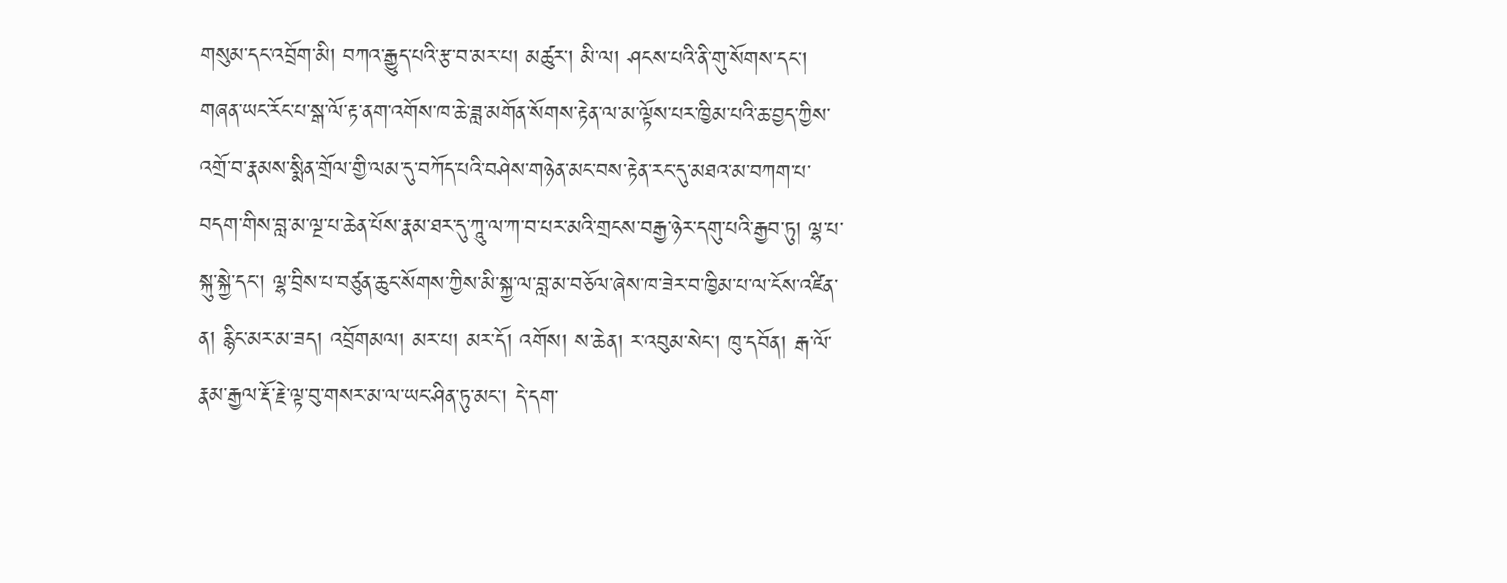གསུམ་དང་འབྲོག་མི། བཀའ་རྒྱུད་པའི་རྩ་བ་མར་པ། མཚུར་། མི་ལ། ཤངས་པའི་ནི་གུ་སོགས་དང་། གཞན་ཡང་རོང་པ་སྒ་ལོ་རྟ་ནག་འགོས་ཁ་ཆེ་ཟླ་མགོན་སོགས་རྟེན་ལ་མ་ལྟོས་པར་ཁྱིམ་པའི་ཆ་བྱད་ཀྱིས་འགྲོ་བ་རྣམས་སྨིན་གྲོལ་གྱི་ལམ་དུ་བཀོད་པའི་བཤེས་གཉེན་མང་བས་རྟེན་རང་དུ་མཐའ་མ་བཀག་པ་བདག་གིས་བླ་མ་ལྔ་པ་ཆེན་པོས་རྣམ་ཐར་དུ་ཀཱུ་ལ་ཀ་བ་པར་མའི་གྲངས་བརྒྱ་ཉེར་དགུ་པའི་རྒྱབ་ཏུ། ལྷ་པ་སྐུ་སྐྱེ་དང་། ལྷ་བྲིས་པ་བཙུན་ཆུང་སོགས་ཀྱིས་མི་སྐྱ་ལ་བླ་མ་བཅོལ་ཞེས་ཁ་ཟེར་བ་ཁྱིམ་པ་ལ་ངོས་འཛིན་ན། རྙིང་མར་མ་ཟད། འབྲོགམལ། མར་པ། མར་དོ། འགོས། ས་ཆེན། ར་འབུམ་སེང་། ཁུ་དབོན། རྒ་ལོ་རྣམ་རྒྱལ་རྡོ་རྗེ་ལྟ་བུ་གསར་མ་ལ་ཡང་ཤིན་ཏུ་མང་། དེ་དག་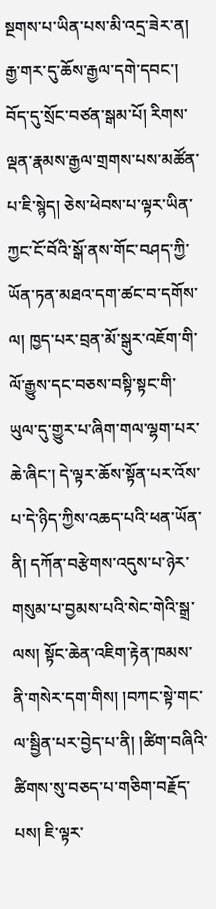སྔགས་པ་ཡིན་པས་མི་འདྲ་ཟེར་ན། རྒྱ་གར་དུ་ཆོས་རྒྱལ་དགེ་དབང་། བོད་དུ་སྲོང་བཙན་སྒམ་པོ། རིགས་ལྡན་རྣམས་རྒྱལ་གྲགས་པས་མཚོན་པ་ཇི་སྙེད། ཅེས་ཕེབས་པ་ལྟར་ཡིན་ཀྱང་ངོ་བོའི་སྒོ་ནས་གོང་བཤད་ཀྱི་ཡོན་ཏན་མཐའ་དག་ཚང་བ་དགོས་ལ། ཁྱད་པར་བྲན་མོ་སྒུར་འཇོག་གི་ལོ་རྒྱུས་དང་བཅས་བསྟི་སྟང་གི་ཡུལ་དུ་གྱུར་པ་ཞིག་གལ་ལྷག་པར་ཆེ་ཞིང་། དེ་ལྟར་ཆོས་སྟོན་པར་འོས་པ་དེ་ཉིད་ཀྱིས་འཆད་པའི་ཕན་ཡོན་ནི། དཀོན་བརྩེགས་འདུས་པ་ཉེར་གསུམ་པ་བྱམས་པའི་སེང་གེའི་སྒྲ་ལས། སྟོང་ཆེན་འཇིག་རྟེན་ཁམས་ནི་གསེར་དག་གིས། །བཀང་སྟེ་གང་ལ་སྦྱིན་པར་བྱེད་པ་ནི། །ཚིག་བཞིའི་ཚིགས་སུ་བཅད་པ་གཅིག་བརྗོད་པས། ཇི་ལྟར་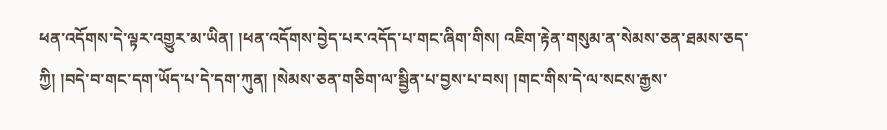ཕན་འདོགས་དེ་ལྟར་འགྱུར་མ་ཡིན། །ཕན་འདོགས་བྱེད་པར་འདོད་པ་གང་ཞིག་གིས། འཇིག་རྟེན་གསུམ་ན་སེམས་ཅན་ཐམས་ཅད་ཀྱི། །བདེ་བ་གང་དག་ཡོད་པ་དེ་དག་ཀུན། །སེམས་ཅན་གཅིག་ལ་སྦྱིན་པ་བྱས་པ་བས། །གང་གིས་དེ་ལ་སངས་རྒྱས་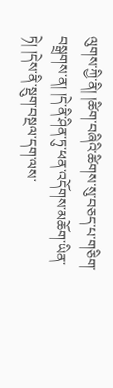ལུགས་ཀྱི་ནི། །ཚིག་བཞིའི་ཚིགས་སུ་བཅད་པ་གཅིག་བསྒྲགས་ན། །དེ་ནི་ཤིན་ཏུ་ཕན་འདོགས་མཆོག་ཡིན་ཏེ། །དེས་ནི་སྡུག་བསྔལ་དག་ལས་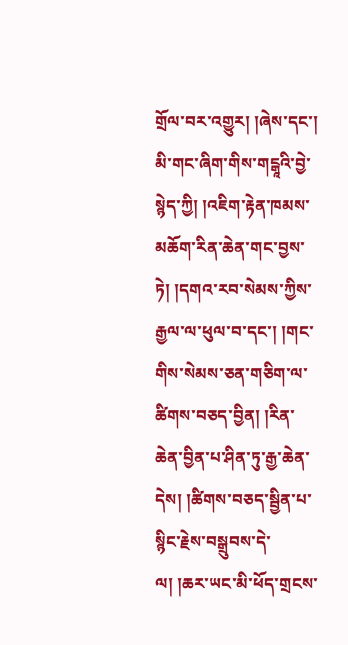གྲོལ་བར་འགྱུར། །ཞེས་དང་། མི་གང་ཞིག་གིས་གངྒཱའི་བྱེ་སྙེད་ཀྱི། །འཇིག་རྟེན་ཁམས་མཆོག་རིན་ཆེན་གང་བྱས་ཏེ། །དགའ་རབ་སེམས་ཀྱིས་རྒྱལ་ལ་ཕུལ་བ་དང་། །གང་གིས་སེམས་ཅན་གཅིག་ལ་ཚིགས་བཅད་བྱིན། །རིན་ཆེན་བྱིན་པ་ཤིན་ཏུ་རྒྱ་ཆེན་དེས། །ཚིགས་བཅད་སྦྱིན་པ་སྙིང་རྗེས་བསྒྲུབས་དེ་ལ། །ཆར་ཡང་མི་ཕོད་གྲངས་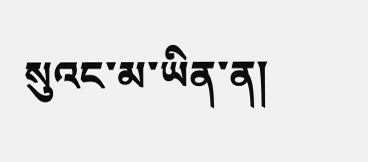སུའང་མ་ཡིན་ན།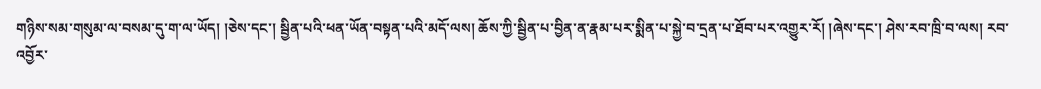གཉིས་སམ་གསུམ་ལ་བསམ་དུ་ག་ལ་ཡོད། །ཅེས་དང་། སྦྱིན་པའི་ཕན་ཡོན་བསྟན་པའི་མདོ་ལས། ཆོས་ཀྱི་སྦྱིན་པ་བྱིན་ན་རྣམ་པར་སྨིན་པ་སྐྱེ་བ་དྲན་པ་ཐོབ་པར་འགྱུར་རོ། །ཞེས་དང་། ཤེས་རབ་ཁྲི་བ་ལས། རབ་འབྱོར་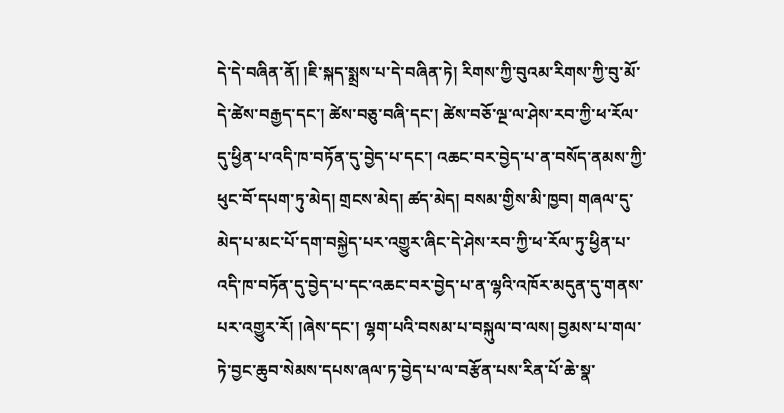དེ་དེ་བཞིན་ནོ། །ཇི་སྐད་སྨྲས་པ་དེ་བཞིན་ཏེ། རིགས་ཀྱི་བུའམ་རིགས་ཀྱི་བུ་མོ་དེ་ཚེས་བརྒྱད་དང་། ཚེས་བཅུ་བཞི་དང་། ཚེས་བཅོ་ལྔ་ལ་ཤེས་རབ་ཀྱི་ཕ་རོལ་དུ་ཕྱིན་པ་འདི་ཁ་བཏོན་དུ་བྱེད་པ་དང་། འཆང་བར་བྱེད་པ་ན་བསོད་ནམས་ཀྱི་ཕུང་བོ་དཔག་ཏུ་མེད། གྲངས་མེད། ཚད་མེད། བསམ་གྱིས་མི་ཁྱབ། གཞལ་དུ་མེད་པ་མང་པོ་དག་བསྐྱེད་པར་འགྱུར་ཞིང་དེ་ཤེས་རབ་ཀྱི་ཕ་རོལ་ཏུ་ཕྱིན་པ་འདི་ཁ་བཏོན་དུ་བྱེད་པ་དང་འཆང་བར་བྱེད་པ་ན་ལྷའི་འཁོར་མདུན་དུ་གནས་པར་འགྱུར་རོ། །ཞེས་དང་། ལྷག་པའི་བསམ་པ་བསྐུལ་བ་ལས། བྱམས་པ་གལ་ཏེ་བྱང་ཆུབ་སེམས་དཔས་ཞལ་ཏ་བྱེད་པ་ལ་བརྩོན་པས་རིན་པོ་ཆེ་སྣ་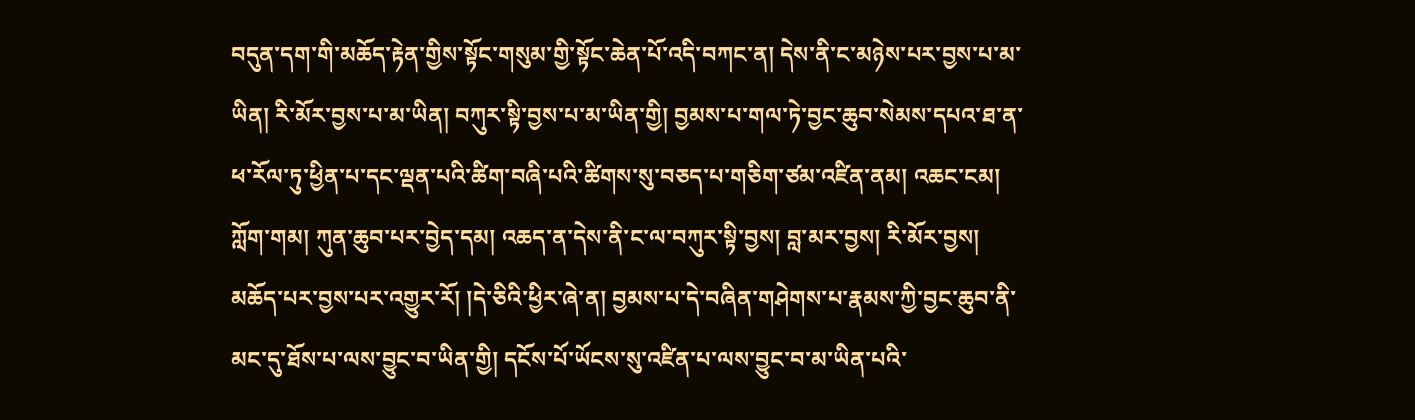བདུན་དག་གི་མཆོད་རྟེན་གྱིས་སྟོང་གསུམ་གྱི་སྟོང་ཆེན་པོ་འདི་བཀང་ན། དེས་ནི་ང་མཉེས་པར་བྱས་པ་མ་ཡིན། རི་མོར་བྱས་པ་མ་ཡིན། བཀུར་སྟི་བྱས་པ་མ་ཡིན་གྱི། བྱམས་པ་གལ་ཏེ་བྱང་ཆུབ་སེམས་དཔའ་ཐ་ན་ཕ་རོལ་ཏུ་ཕྱིན་པ་དང་ལྡན་པའི་ཚིག་བཞི་པའི་ཚིགས་སུ་བཅད་པ་གཅིག་ཙམ་འཛིན་ནམ། འཆང་ངམ། ཀློག་གམ། ཀུན་ཆུབ་པར་བྱེད་དམ། འཆད་ན་དེས་ནི་ང་ལ་བཀུར་སྟི་བྱས། བླ་མར་བྱས། རི་མོར་བྱས། མཆོད་པར་བྱས་པར་འགྱུར་རོ། །དེ་ཅིའི་ཕྱིར་ཞེ་ན། བྱམས་པ་དེ་བཞིན་གཤེགས་པ་རྣམས་ཀྱི་བྱང་ཆུབ་ནི་མང་དུ་ཐོས་པ་ལས་བྱུང་བ་ཡིན་གྱི། དངོས་པོ་ཡོངས་སུ་འཛིན་པ་ལས་བྱུང་བ་མ་ཡིན་པའི་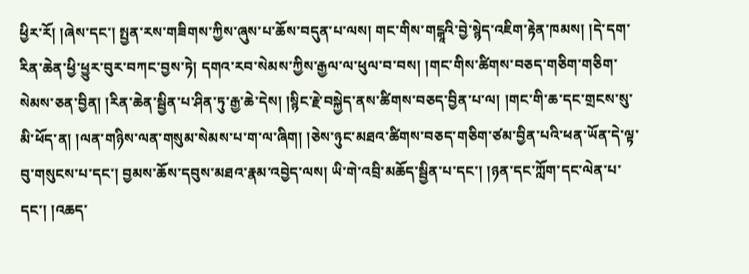ཕྱིར་རོ། །ཞེས་དང་། སྤྱན་རས་གཟིགས་ཀྱིས་ཞུས་པ་ཆོས་བདུན་པ་ལས། གང་གིས་གངྒཱའི་བྱེ་སྙེད་འཇིག་རྟེན་ཁམས། །དེ་དག་རིན་ཆེན་ཕྱི་ཕྱུར་བུར་བཀང་བྱས་ཏེ། དགའ་རབ་སེམས་ཀྱིས་རྒྱལ་ལ་ཕུལ་བ་བས། །གང་གིས་ཚིགས་བཅད་གཅིག་གཅིག་སེམས་ཅན་བྱིན། །རིན་ཆེན་སྦྱིན་པ་ཤིན་ཏུ་རྒྱ་ཆེ་དེས། །སྙིང་རྗེ་བསྐྱེད་ནས་ཚིགས་བཅད་བྱིན་པ་ལ། །གང་གི་ཆ་དང་གྲངས་སུ་མི་ཕོད་ན། །ལན་གཉིས་ལན་གསུམ་སེམས་པ་ག་ལ་ཞིག། །ཅེས་ཉུང་མཐའ་ཚིགས་བཅད་གཅིག་ཙམ་བྱིན་པའི་ཕན་ཡོན་དེ་ལྟ་བུ་གསུངས་པ་དང་། བྱམས་ཆོས་དབུས་མཐའ་རྣམ་འབྱེད་ལས། ཡི་གེ་འབྲི་མཆོད་སྦྱིན་པ་དང་། །ཉན་དང་ཀློག་དང་ལེན་པ་དང་། །འཆད་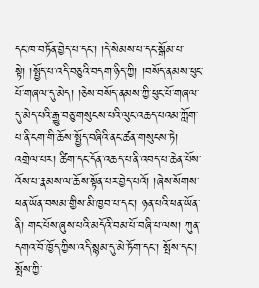དང་ཁ་བཏོན་བྱེད་པ་དང་། །དེ་སེམས་པ་དང་སྒོམ་པ་སྟེ། །སྤྱོད་པ་འདི་བཅུའི་བདག་ཉིད་ཀྱི། །བསོད་ནམས་ཕུང་པོ་གཞལ་དུ་མེད། །ཅེས་བསོད་ནམས་ཀྱི་ཕུང་པོ་གཞལ་དུ་མེད་པའི་རྒྱུ་བཅུ་གསུངས་པའི་ལུང་འཆད་པའམ་ཀློག་པ་ནི་ངག་གི་ཆོས་སྤྱོད་བཞིའི་ནང་ཚན་གསུངས་ཏེ། འགྲེལ་པར། ཚིག་དང་དོན་འཆད་པ་ནི་འབད་པ་ཆེན་པོས་འོས་པ་རྣམས་ལ་ཆོས་སྟོན་པར་བྱེད་པའོ། །ཞེས་སོགས་ཕན་ཡོན་བསམ་གྱིས་མི་ཁྱབ་པ་དང་། ཉན་པའི་ཕན་ཡོན་ནི། གང་པོས་ཞུས་པའི་མདོའི་བམ་པོ་བཞི་པ་ལས། ཀུན་དགའ་བོ་ཁྱོད་ཀྱིས་འདི་སྙམ་དུ་མེ་ཏོག་དང་། སྤོས་དང་། སྤོས་ཀྱི་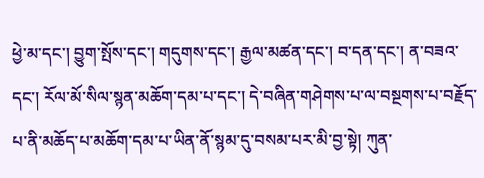ཕྱེ་མ་དང་། བྱུག་སྤོས་དང་། གདུགས་དང་། རྒྱལ་མཚན་དང་། བ་དན་དང་། ན་བཟའ་དང་། རོལ་མོ་སིལ་སྙན་མཆོག་དམ་པ་དང་། དེ་བཞིན་གཤེགས་པ་ལ་བསྔགས་པ་བརྗོད་པ་ནི་མཆོད་པ་མཆོག་དམ་པ་ཡིན་ནོ་སྙམ་དུ་བསམ་པར་མི་བྱ་སྟེ། ཀུན་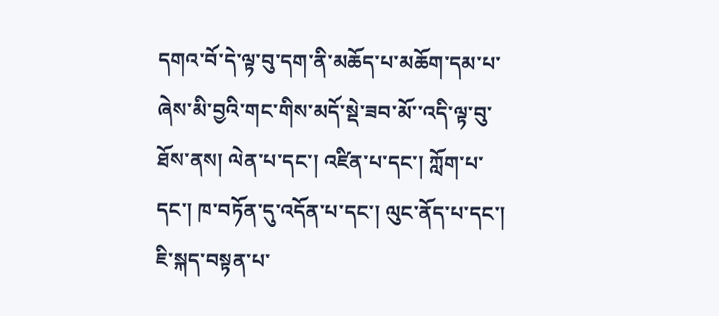དགའ་བོ་དེ་ལྟ་བུ་དག་ནི་མཆོད་པ་མཆོག་དམ་པ་ཞེས་མི་བྱའི་གང་གིས་མདོ་སྡེ་ཟབ་མོ་་འདི་ལྟ་བུ་ཐོས་ནས། ལེན་པ་དང་། འཛིན་པ་དང་། ཀློག་པ་དང་། ཁ་བཏོན་དུ་འདོན་པ་དང་། ལུང་ནོད་པ་དང་། ཇི་སྐད་བསྟན་པ་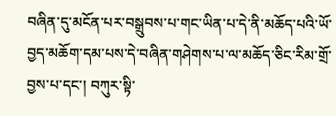བཞིན་དུ་མངོན་པར་བསྒྲུབས་པ་གང་ཡིན་པ་དེ་ནི་མཆོད་པའི་ཡོ་བྱད་མཆོག་དམ་པས་དེ་བཞིན་གཤེགས་པ་ལ་མཆོད་ཅིང་རིམ་གྲོ་བྱས་པ་དང་། བཀུར་སྟི་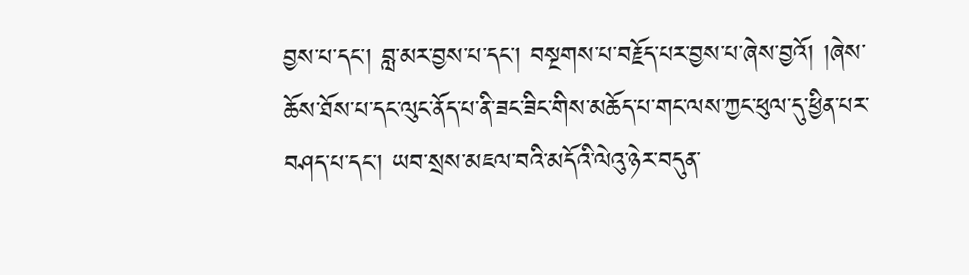བྱས་པ་དང་། བླ་མར་བྱས་པ་དང་། བསྔགས་པ་བརྗོད་པར་བྱས་པ་ཞེས་བྱའོ། །ཞེས་ཆོས་ཐོས་པ་དང་ལུང་ནོད་པ་ནི་ཟང་ཟིང་གིས་མཆོད་པ་གང་ལས་ཀྱང་ཕུལ་དུ་ཕྱིན་པར་བཤད་པ་དང་། ཡབ་སྲས་མཇལ་བའི་མདོའི་ལེའུ་ཉེར་བདུན་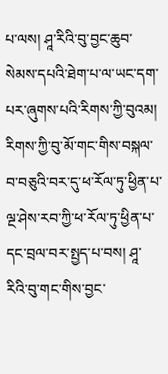པ་ལས། ཤཱ་རིའི་བུ་བྱང་ཆུབ་སེམས་དཔའི་ཐེག་པ་ལ་ཡང་དག་པར་ཞུགས་པའི་རིགས་ཀྱི་བུའམ། རིགས་ཀྱི་བུ་མོ་གང་གིས་བསྐལ་བ་བཅུའི་བར་དུ་ཕ་རོལ་ཏུ་ཕྱིན་པ་ལྔ་ཤེས་རབ་ཀྱི་ཕ་རོལ་ཏུ་ཕྱིན་པ་དང་བྲལ་བར་སྤྱད་པ་བས། ཤཱ་རིའི་བུ་གང་གིས་བྱང་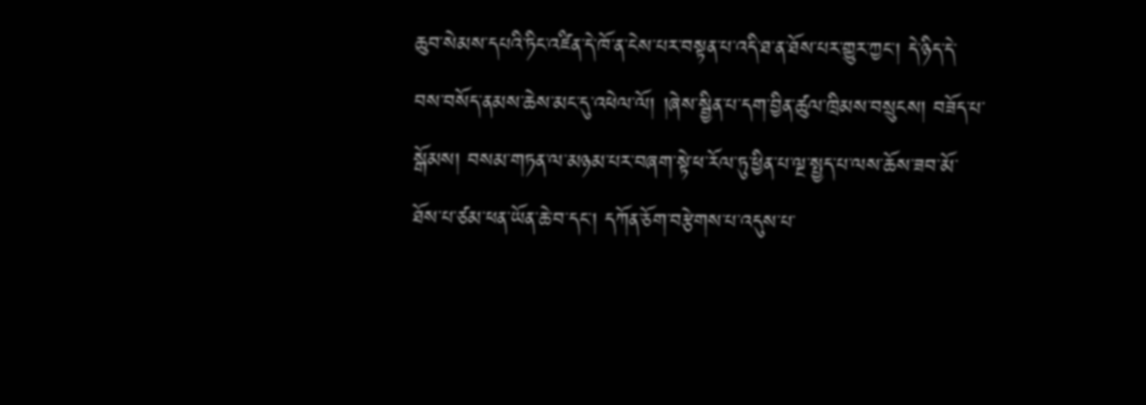ཆུབ་སེམས་དཔའི་ཏིང་འཛིན་དེ་ཁོ་ན་ངེས་པར་བསྟན་པ་འདི་ཐ་ན་ཐོས་པར་གྱུར་ཀྱང་། དེ་ཉིད་དེ་བས་བསོད་ནམས་ཆེས་མང་དུ་འཕེལ་ལོ། །ཞེས་སྦྱིན་པ་དག་བྱིན་ཚུལ་ཁྲིམས་བསྲུངས། བཟོད་པ་སྒོམས། བསམ་གཏན་ལ་མཉམ་པར་བཞག་སྟེ་ཕ་རོལ་ཏུ་ཕྱིན་པ་ལྔ་སྤྱད་པ་ལས་ཆོས་ཟབ་མོ་ཐོས་པ་ཙམ་ཕན་ཡོན་ཆེ་བ་དང་། དཀོན་ཅོག་བརྩེགས་པ་འདུས་པ་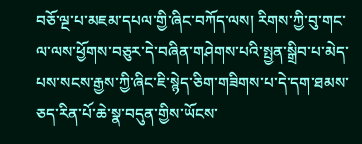བཅོ་ལྔ་པ་མཇམ་དཔལ་གྱི་ཞིང་བཀོད་ལས། རིགས་ཀྱི་བུ་གང་ལ་ལས་ཕྱོགས་བཅུར་དེ་བཞིན་གཤེགས་པའི་སྤྱན་སྒྲིབ་པ་མེད་པས་སངས་རྒྱས་ཀྱི་ཞིང་ཇི་སྙེད་ཅིག་གཟིགས་པ་དེ་དག་ཐམས་ཅད་རིན་པོ་ཆེ་སྣ་བདུན་གྱིས་ཡོངས་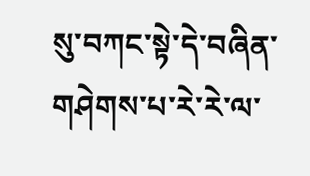སུ་བཀང་སྟེ་དེ་བཞིན་གཤེགས་པ་རེ་རེ་ལ་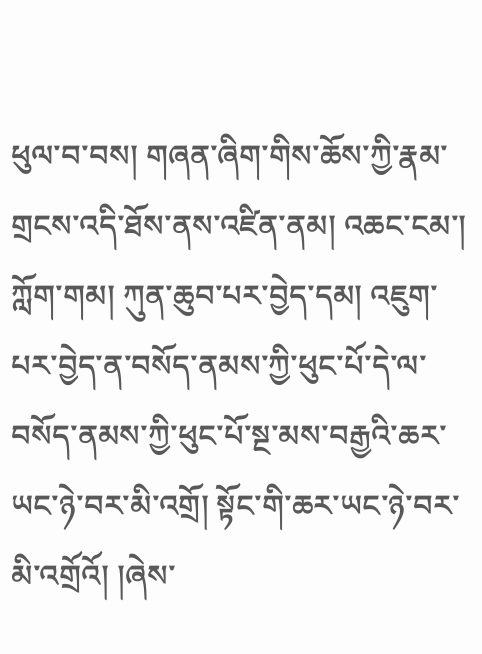ཕུལ་བ་བས། གཞན་ཞིག་གིས་ཆོས་ཀྱི་རྣམ་གྲངས་འདི་ཐོས་ནས་འཛིན་ནམ། འཆང་ངམ་། ཀློག་གམ། ཀུན་ཆུབ་པར་བྱེད་དམ། འཇུག་པར་བྱེད་ན་བསོད་ནམས་ཀྱི་ཕུང་པོ་དེ་ལ་བསོད་ནམས་ཀྱི་ཕུང་པོ་སྔ་མས་བརྒྱའི་ཆར་ཡང་ཉེ་བར་མི་འགྲོ། སྟོང་གི་ཆར་ཡང་ཉེ་བར་མི་འགྲོའོ། །ཞེས་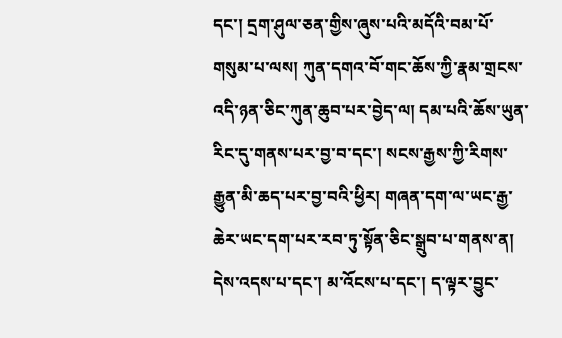དང་། དྲག་ཤུལ་ཅན་གྱིས་ཞུས་པའི་མདོའི་བམ་པོ་གསུམ་པ་ལས། ཀུན་དགའ་བོ་གང་ཆོས་ཀྱི་རྣམ་གྲངས་འདི་ཉན་ཅིང་ཀུན་ཆུབ་པར་བྱེད་ལ། དམ་པའི་ཆོས་ཡུན་རིང་དུ་གནས་པར་བྱ་བ་དང་། སངས་རྒྱས་ཀྱི་རིགས་རྒྱུན་མི་ཆད་པར་བྱ་བའི་ཕྱིར། གཞན་དག་ལ་ཡང་རྒྱ་ཆེར་ཡང་དག་པར་རབ་ཏུ་སྟོན་ཅིང་སྒྲུབ་པ་གནས་ན། དེས་འདས་པ་དང་། མ་འོངས་པ་དང་། ད་ལྟར་བྱུང་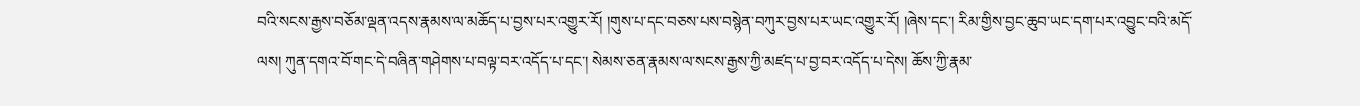བའི་སངས་རྒྱས་བཅོམ་ལྡན་འདས་རྣམས་ལ་མཆོད་པ་བྱས་པར་འགྱུར་རོ། །གུས་པ་དང་བཅས་པས་བསྙེན་བཀུར་བྱས་པར་ཡང་འགྱུར་རོ། །ཞེས་དང་། རིམ་གྱིས་བྱང་ཆུབ་ཡང་དག་པར་འབྱུང་བའི་མདོ་ལས། ཀུན་དགའ་བོ་གང་དེ་བཞིན་གཤེགས་པ་བལྟ་བར་འདོད་པ་དང་། སེམས་ཅན་རྣམས་ལ་སངས་རྒྱས་ཀྱི་མཛད་པ་བྱ་བར་འདོད་པ་དེས། ཆོས་ཀྱི་རྣམ་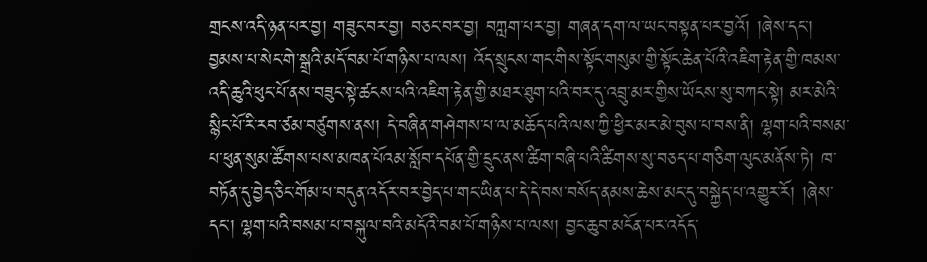གྲངས་འདི་ཉན་པར་བྱ། གཟུང་བར་བྱ། བཅང་བར་བྱ། བཀླག་པར་བྱ། གཞན་དག་ལ་ཡང་བསྟན་པར་བྱའོ། །ཞེས་དང་། བྱམས་པ་སེང་གེ་སྒྲའི་མདོ་བམ་པོ་གཉིས་པ་ལས། འོད་སྲུངས་གང་གིས་སྟོང་གསུམ་གྱི་སྟོང་ཆེན་པོའི་འཇིག་རྟེན་གྱི་ཁམས་འདི་ཆུའི་ཕུང་པོ་ནས་བཟུང་སྟེ་ཚངས་པའི་འཇིག་རྟེན་གྱི་མཐར་ཐུག་པའི་བར་དུ་འབྲུ་མར་གྱིས་ཡོངས་སུ་བཀང་སྟེ། མར་མེའི་སྙིང་པོ་རི་རབ་ཙམ་བཙུགས་ནས། དེ་བཞིན་གཤེགས་པ་ལ་མཆོད་པའི་ལས་ཀྱི་ཕྱིར་མར་མེ་བུས་པ་བས་ནི། ལྷག་པའི་བསམ་པ་ཕུན་སུམ་ཚོགས་པས་མཁན་པོའམ་སློབ་དཔོན་གྱི་དྲུང་ནས་ཚིག་བཞི་པའི་ཚིགས་སུ་བཅད་པ་གཅིག་ལུང་མནོས་ཏེ། ཁ་བཏོན་དུ་བྱེད་ཅིང་གོམ་པ་བདུན་འདོར་བར་བྱེད་པ་གང་ཡིན་པ་དེ་དེ་བས་བསོད་ནམས་ཆེས་མང་དུ་བསྐྱེད་པ་འགྱུར་རོ། །ཞེས་དང་། ལྷག་པའི་བསམ་པ་བསྐུལ་བའི་མདོའི་བམ་པོ་གཉིས་པ་ལས། བྱང་ཆུབ་མངོན་པར་འདོད་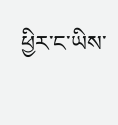ཕྱིར་ང་ཡིས་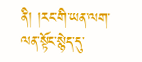ནི། །རང་གི་ཡན་ལག་ལན་སྟོང་སྙེད་དུ་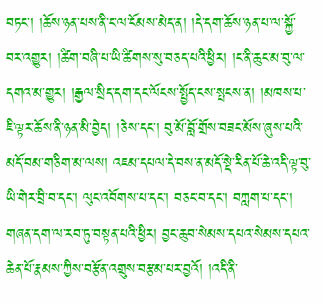བཏང་། །ཆོས་ཉན་པས་ནི་ང་ལ་ངོམས་མེད་ན། །དེ་དག་ཆོས་ཉན་པ་ལ་སྐྱོ་བར་འགྱུར། །ཚིག་བཞི་པ་ཡི་ཚིགས་སུ་བཅད་པའི་ཕྱིར། །ང་ནི་ཆུང་མ་བུ་ལ་དགའ་མ་གྱུར། །རྒྱལ་སྲིད་དག་དང་ལོངས་སྤྱོད་ངས་སྤངས་ན། །མཁས་པ་ཇི་ལྟར་ཆོས་ནི་ཉན་མི་བྱེད། །ཅེས་དང་། བུ་མོ་བློ་གྲོས་བཟང་མོས་ཞུས་པའི་མདོ་བམ་གཅིག་མ་ལས། འཇམ་དཔལ་དེ་བས་ན་མདོ་སྡེ་རིན་པོ་ཆེ་འདི་ལྟ་བུ་ཡི་གེར་བྲི་བ་དང་། ལུང་འབོགས་པ་དང་། བཅང་བ་དང་། བཀླག་པ་དང་། གཞན་དག་ལ་རབ་ཏུ་བསྟན་པའི་ཕྱིར། བྱང་ཆུབ་སེམས་དཔའ་སེམས་དཔའ་ཆེན་པོ་རྣམས་ཀྱིས་བརྩོན་འགྲུས་བརྩམ་པར་བྱའོ། །འདི་ནི་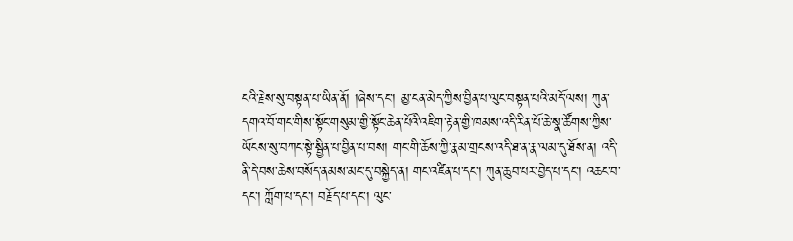ངའི་རྗེས་སུ་བསྟན་པ་ཡིན་ནོ། །ཞེས་དང་། མྱ་ངན་མེད་ཀྱིས་བྱིན་པ་ལུང་བསྟན་པའི་མདོ་ལས། ཀུན་དགའ་བོ་གང་གིས་སྟོང་གསུམ་གྱི་སྟོང་ཆེན་པོའི་འཇིག་རྟེན་གྱི་ཁམས་འདི་རིན་པོ་ཆེ་སྣ་ཚོགས་ཀྱིས་ཡོངས་སུ་བཀང་སྟེ་སྦྱིན་པ་བྱིན་པ་བས། གང་གི་ཆོས་ཀྱི་རྣམ་གྲངས་འདི་ཐ་ན་རྣ་ལམ་དུ་ཐོས་ན། འདི་ནི་དེ་བས་ཆེས་བསོད་ནམས་མང་དུ་བསྐྱེད་ན། གང་འཛིན་པ་དང་། ཀུན་ཆུབ་པར་བྱེད་པ་དང་། འཆང་བ་དང་། ཀློག་པ་དང་། བརྗོད་པ་དང་། ལུང་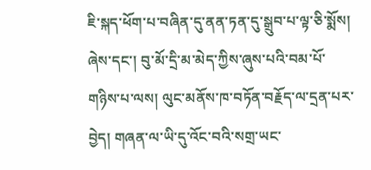ཇི་སྐད་ཕོག་པ་བཞིན་དུ་ནན་ཏན་དུ་སྒྲུབ་པ་ལྟ་ཅི་སྨོས། ཞེས་དང་། བུ་མོ་དྲི་མ་མེད་ཀྱིས་ཞུས་པའི་བམ་པོ་གཉིས་པ་ལས། ལུང་མནོས་ཁ་བཏོན་བརྗོད་ལ་དྲན་པར་བྱེད། གཞན་ལ་ཡི་དུ་འོང་བའི་སགྲ་ཡང་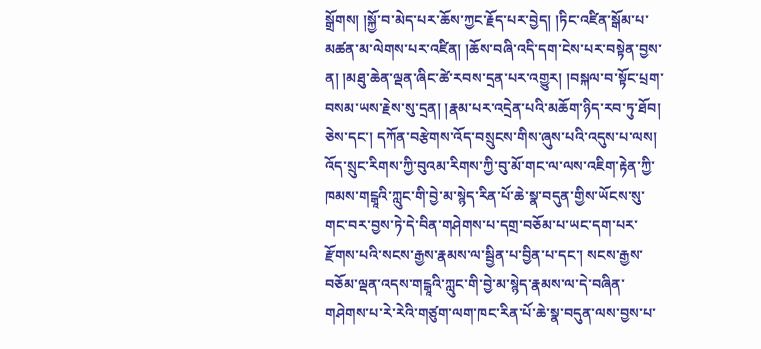སྒྲོགས། །སྐྱོ་བ་མེད་པར་ཆོས་ཀྱང་རྗོད་པར་བྱེད། །ཏིང་འཛིན་སྒོམ་པ་མཚན་མ་ལེགས་པར་འཛིན། །ཆོས་བཞི་འདི་དག་ངེས་པར་བསྟེན་བྱས་ན། །མཐུ་ཆེན་ལྡན་ཞིང་ཚེ་རབས་དྲན་པར་འགྱུར། །བསྐལ་བ་སྟོང་པྲག་བསམ་ཡས་རྗེས་སུ་དྲན། །རྣམ་པར་འདྲེན་པའི་མཆོག་ཉིད་རབ་ཏུ་ཐོབ། ཅེས་དང་། དཀོན་བརྩེགས་འོད་བསྲུངས་གིས་ཞུས་པའི་འདུས་པ་ལས། འོད་སྲུང་རིགས་ཀྱི་བུའམ་རིགས་ཀྱི་བུ་མོ་གང་ལ་ལས་འཇིག་རྟེན་ཀྱི་ཁམས་གངྒཱའི་ཀླུང་གི་བྱེ་མ་སྙེད་རིན་པོ་ཆེ་སྣ་བདུན་གྱིས་ཡོངས་སུ་གང་བར་བྱས་ཏེ་དེ་བིན་གཤེགས་པ་དགྲ་བཅོམ་པ་ཡང་དག་པར་རྫོགས་པའི་སངས་རྒྱས་རྣམས་ལ་སྦྱིན་པ་བྱིན་པ་དང་། སངས་རྒྱས་བཅོམ་ལྡན་འདས་གངྒཱའི་ཀླུང་གི་བྱེ་མ་སྙེད་རྣམས་ལ་དེ་བཞིན་གཤེགས་པ་རེ་རེའི་གཙུག་ལག་ཁང་རིན་པོ་ཆེ་སྣ་བདུན་ལས་བྱས་པ་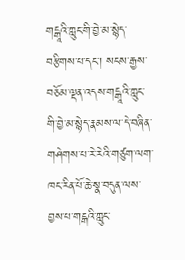གངྒཱའི་ཀླུང་གི་བྱེ་མ་སྙེད་བརྩིགས་པ་དང་། སངས་རྒྱས་བཅོམ་ལྡན་འདས་གངྒཱའི་ཀླུང་གི་བྱེ་མ་སྙེད་རྣམས་ལ་དེ་བཞིན་གཤེགས་པ་རེ་རེའི་གཙུག་ལག་ཁང་རིན་པོ་ཆེ་སྣ་བདུན་ལས་བྱས་པ་གངྒའི་ཀླུང་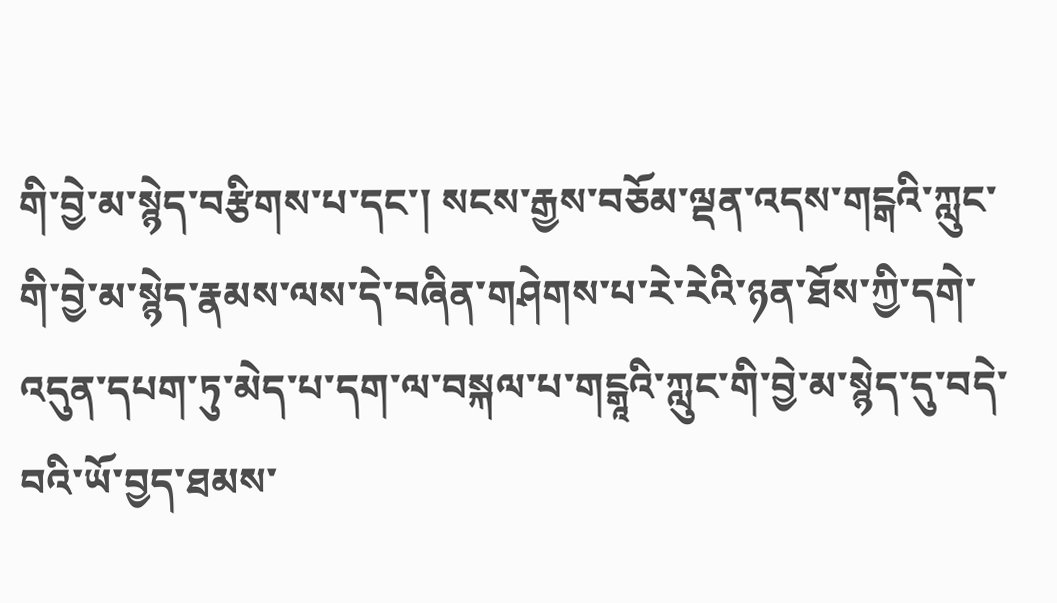གི་བྱེ་མ་སྙེད་བརྩིགས་པ་དང་། སངས་རྒྱས་བཅོམ་ལྡན་འདས་གངྒའི་ཀླུང་གི་བྱེ་མ་སྙེད་རྣམས་ལས་དེ་བཞིན་གཤེགས་པ་རེ་རེའི་ཉན་ཐོས་ཀྱི་དགེ་འདུན་དཔག་ཏུ་མེད་པ་དག་ལ་བསྐལ་པ་གངྒཱའི་ཀླུང་གི་བྱེ་མ་སྙེད་དུ་བདེ་བའི་ཡོ་བྱད་ཐམས་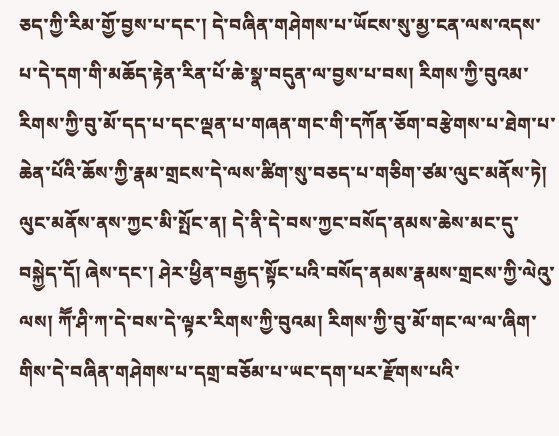ཅད་ཀྱི་རིམ་གྱོ་བྱས་པ་དང་། དེ་བཞིན་གཤེགས་པ་ཡོངས་སུ་མྱ་ངན་ལས་འདས་པ་དེ་དག་གི་མཆོད་རྟེན་རིན་པོ་ཆེ་སྣ་བདུན་ལ་བྱས་པ་བས། རིགས་ཀྱི་བུའམ་རིགས་ཀྱི་བུ་མོ་དད་པ་དང་ལྡན་པ་གཞན་གང་གི་དཀོན་ཅོག་བརྩེགས་པ་ཐེག་པ་ཆེན་པོའི་ཆོས་ཀྱི་རྣམ་གྲངས་དེ་ལས་ཚིག་སུ་བཅད་པ་གཅིག་ཙམ་ལུང་མནོས་ཏེ། ལུང་མནོས་ནས་ཀྱང་མི་སྤོང་ན། དེ་ནི་དེ་བས་ཀྱང་བསོད་ནམས་ཆེས་མང་དུ་བསྐྱེད་དོ། ཞེས་དང་། ཤེར་ཕྱིན་བརྒྱད་སྟོང་པའི་བསོད་ནམས་རྣམས་གྲངས་ཀྱི་ལེའུ་ལས། ཀཽ་ཤི་ཀ་དེ་བས་དེ་ལྟར་རིགས་ཀྱི་བུའམ། རིགས་ཀྱི་བུ་མོ་གང་ལ་ལ་ཞིག་གིས་དེ་བཞིན་གཤེགས་པ་དགྲ་བཅོམ་པ་ཡང་དག་པར་རྫོགས་པའི་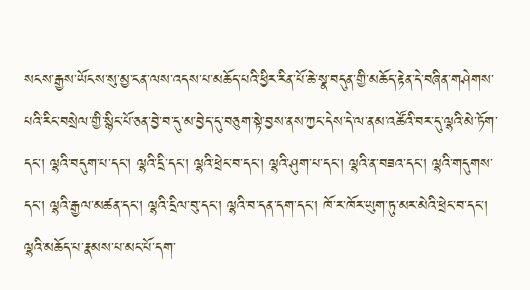སངས་རྒྱས་ཡོངས་སུ་མྱ་ངན་ལས་འདས་པ་མཆོད་པའི་ཕྱིར་རིན་པོ་ཆེ་སྣ་བདུན་གྱི་མཆོད་རྟེན་དེ་བཞིན་གཤེགས་པའི་རིང་བསྲེལ་གྱི་སྙིང་པོ་ཅན་བྱེ་བ་དུ་མ་བྱེད་དུ་བཅུག་སྟེ་བྱས་ནས་ཀྱང་དེས་དེ་ལ་ནམ་འཚོའི་བར་དུ་ལྷའི་མེ་ཏོག་དང་། ལྷའི་བདུག་པ་དང་། ལྷའི་དྲི་དང་། ལྷའི་ཕྲེང་བ་དང་། ལྷའི་ཤུག་པ་དང་། ལྷའི་ན་བཟའ་དང་། ལྷའི་གདུགས་དང་། ལྷའི་རྒྱལ་མཚན་དང་། ལྷའི་དྲིལ་བུ་དང་། ལྷའི་བ་དན་དག་དང་། ཁོ་ར་ཁོར་ཡུག་ཏུ་མར་མེའི་ཕྲེང་བ་དང་། ལྷའི་མཆོད་པ་རྣམས་པ་མང་པོ་དག་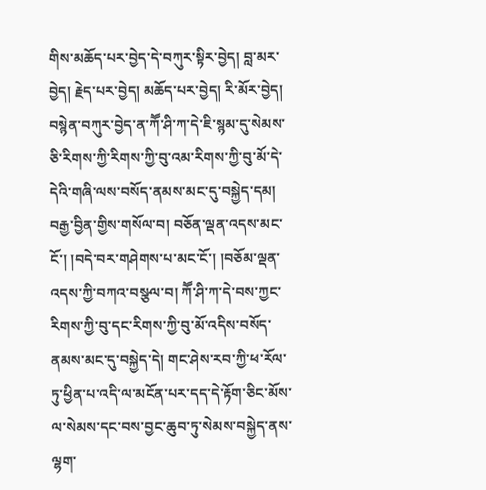གིས་མཆོད་པར་བྱེད་དེ་བཀུར་སྟིར་བྱེད། བླ་མར་བྱེད། རྗེད་པར་བྱེད། མཆོད་པར་བྱེད། རི་མོར་བྱེད། བསྙེན་བཀུར་བྱེད་ན་ཀཽ་ཤི་ཀ་དེ་ཇི་སྙམ་དུ་སེམས་ཅི་རིགས་ཀྱི་རིགས་ཀྱི་བུ་འམ་རིགས་ཀྱི་བུ་མོ་དེ་དེའི་གཞི་ལས་བསོད་ནམས་མང་དུ་བསྐྱེད་དམ། བརྒྱ་བྱིན་གྱིས་གསོལ་བ། བཅོན་ལྡན་འདས་མང་ངོ་། །བདེ་བར་གཤེགས་པ་མང་ངོ་། །བཅོམ་ལྡན་འདས་ཀྱི་བཀའ་བསྩལ་བ། ཀཽ་ཤི་ཀ་དེ་བས་ཀྱང་རིགས་ཀྱི་བུ་དང་རིགས་ཀྱི་བུ་མོ་འདིས་བསོད་ནམས་མང་དུ་བསྐྱེད་དེ། གང་ཤེས་རབ་ཀྱི་ཕ་རོལ་ཏུ་ཕྱིན་པ་འདི་ལ་མངོན་པར་དད་དེ་རྟོག་ཅིང་མོས་ལ་སེམས་དང་བས་བྱང་ཆུབ་ཏུ་སེམས་བསྐྱེད་ནས་ལྷག་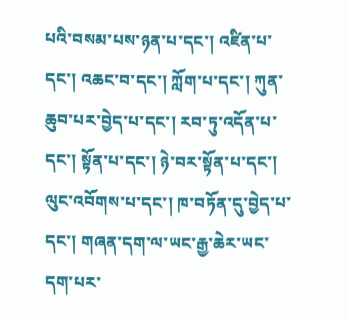པའི་བསམ་པས་ཉན་པ་དང་། འཛིན་པ་དང་། འཆང་བ་དང་། ཀློག་པ་དང་། ཀུན་ཆུབ་པར་བྱེད་པ་དང་། རབ་ཏུ་འདོན་པ་དང་། སྟོན་པ་དང་། ཉེ་བར་སྟོན་པ་དང་། ལུང་འབོགས་པ་དང་། ཁ་བཏོན་དུ་བྱེད་པ་དང་། གཞན་དག་ལ་ཡང་རྒྱ་ཆེར་ཡང་དག་པར་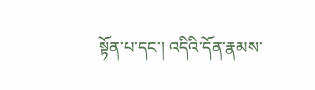སྟོན་པ་དང་། འདིའི་དོན་རྣམས་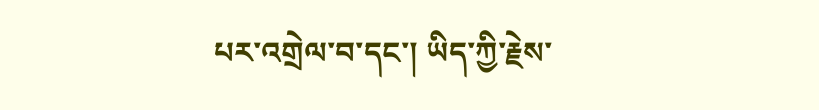པར་འགྲེལ་བ་དང་། ཡིད་ཀྱི་རྗེས་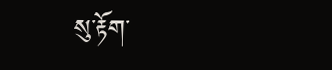སུ་རྟོག་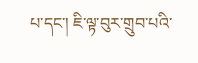པ་དང་། ཇི་ལྟ་བུར་གྲུབ་པའི་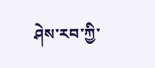ཤེས་རབ་ཀྱི་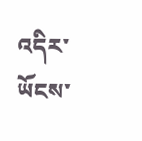འདིར་ཡོངས་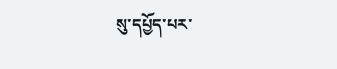སུ་དཔྱོད་པར་